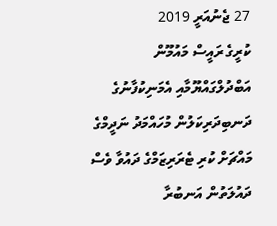27 ޖެނުއަރީ 2019
ކުރީގެ ރައީސް މައުމޫން އަބްދުލްގައްޔޫމާއި އެމަނިކުފާނުގެ ދަނބިދަރިކަލުން މުހައްމަދު ނަދީމްގެ މައްޗަށް ކުރި ޓެރަރިޒަމްގެ ދައުވާ ވެސް ދައުލަތުން އަނބުރާ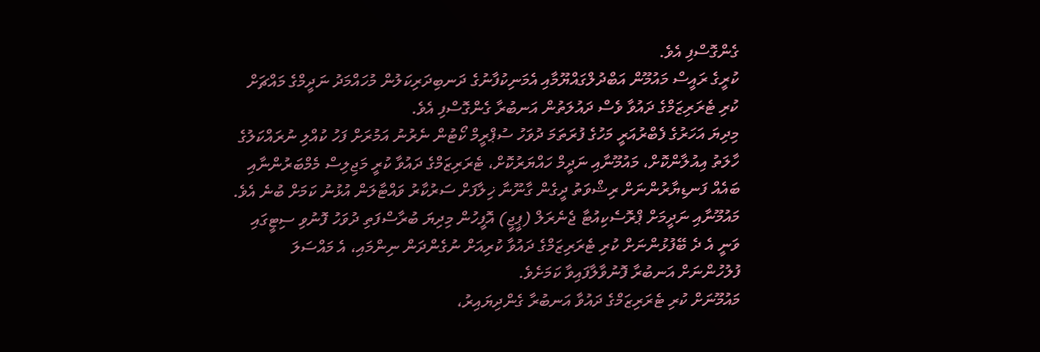ގެންގޮސްފި އެވެ.
ކުރީގެ ރައީސް މައުމޫން އަބްދުލްގައްޔޫމާއި އެމަނިކުފާނުގެ ދަނބިދަރިކަލުން މުހައްމަދު ނަދީމްގެ މައްޗަށް ކުރި ޓެރަރިޒަމްގެ ދައުވާ ވެސް ދައުލަތުން އަނބުރާ ގެންގޮސްފި އެވެ.
މިދިޔަ އަހަރުގެ ފެބްރުއަރީ މަހުގެ ފުރަތަމަ ދުވަހު ސުޕްރީމް ކޯޓުން ނެރުނު އަމުރަށް ފަހު ކުއްލި ނުރައްކަލުގެ ހާލަތު އިއުލާންކޮށް، މައުމޫނާއި ނަދީމް ހައްޔަރުކޮށް، ޓެރަރިޒަމްގެ ދައުވާ ކުރީ މަޖިލިސް މެމްބަރުންނާއި ބައެއް ފަނޑިޔާރުންނަށް ރިޝްވަތު ދީގެން ގާނޫނާ ޚިލާފަށް ސަރުކާރު ވައްޓާލަން އުޅުނު ކަމަށް ބުނެ އެވެ.
މައުމޫނާއި ނަދީމަށް ޕްރޮސެކިއުޓާ ޖެނެރަލް (ޕީޖީ) އޮފީހުން މިދިޔަ ބުރާސްފަތި ދުވަހު ފޮނުވި ސިޓީގައި ވަނީ އެ ދެ ބޭފުޅުންނަށް ކުރި ޓެރަރިޒަމްގެ ދައުވާ ކުރިއަށް ނުގެންދަން ނިންމައި، އެ މައްސަލަ ފުލުހުންނަށް އަނބުރާ ފޮނުވާލާފައިވާ ކަމަށެވެ.
މައުމޫނަށް ކުރި ޓެރަރިޒަމްގެ ދައުވާ އަނބުރާ ގެންދިޔައިރު،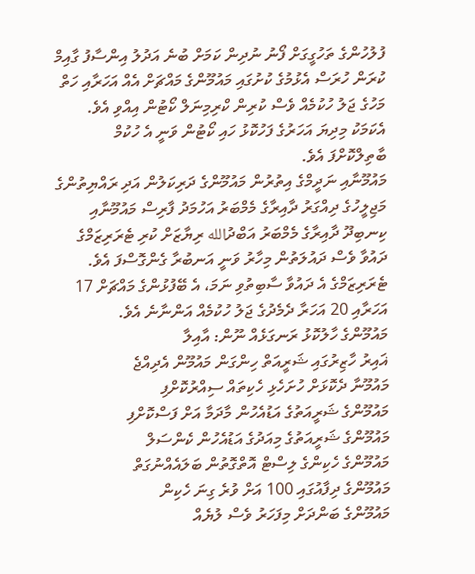ފުލުހުންގެ ތަހުގީގަށް ފޯނު ނުދިން ކަމަށް ބުނެ އަދުލު އިންސާފު ގާއިމް ކުރަން ހުރަސް އެޅުމުގެ ކުށުގައި މައުމޫންގެ މައްޗަށް އެއް އަހަރާއި ހަތް މަހުގެ ޖަލު ހުކުމެއް ވެސް ކުރިން ކްރިމިނަލް ކޯޓުން އިއްވި އެވެ. އެކަމަކު މިދިޔަ އަހަރުގެ ފަހުކޮޅު ހައި ކޯޓުން ވަނީ އެ ހުކުމް ބާތިލްކޮށްފަ އެވެ.
މައުމޫނާއި ނަދީމްގެ އިތުރުން މައުމޫންގެ ދަރިކަލުން އަދި ރައްޔިތުންގެ މަޖިލީހުގެ ދިއްގަރު ދާއިރާގެ މެމްބަރު އަހުމަދު ފާރިސް މައުމޫނާއި ކިނބިދޫ ދާއިރާގެ މެމްބަރު އަބްދުالله ރިޔާޒަށް ކުރި ޓެރަރިޒަމްގެ ދައުވާ ވެސް ދައުލަތުން މިހާރު ވަނީ އަނބުރާ ގެންގޮސްފަ އެވެ.
ޓެރަރިޒަމްގެ އެ ދައުވާ ސާބިތުވި ނަމަ، އެ ބޭފުޅުންގެ މައްޗަށް 17 އަހަރާއި 20 އަހަރާ ދެމެދުގެ ޖަލު ހުކުމެއް އަންނާނެ އެވެ.
މައުމޫންގެ ހާލުކޮޅު ރަނގަޅެއް ނޫން: އާއިލާ
ޣައިރު ހާޒިރުގައި ޝަރީއަތް ހިންގަން މައުމޫން އެދިއްޖެ
މައުމޫނާ ދެކޮޅަށް ހުށަހެޅި ހެކިތައް ސިއްރުކޮށްފި
މައުމޫންގެ ޝަރީއަތުގެ އަޑުއެހުން މާދަމާ އަށް ފަސްކޮށްފި
މައުމޫންގެ ޝަރީއަތުގެ މިއަދުގެ އަޑުއެހުން ކެންސަލް
މައުމޫންގެ ހެކިންގެ ލިސްޓް އޮތްގޮތުން ބަލައެއްނުގަތް
މައުމޫންގެ ދިފާއުގައި 100 އަށް ވުރެ ގިނަ ހެކިން
މައުމޫންގެ ބަންދަށް މިފަހަރު ވެސް ލުޔެއް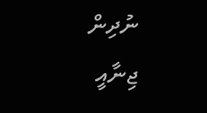ނުދިން
ޖިނާއީ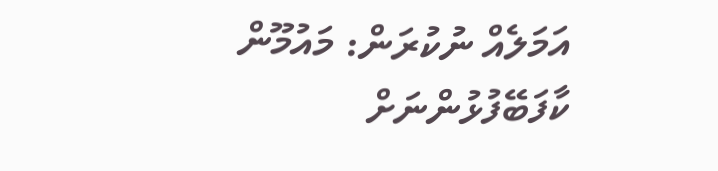އަމަލެއް ނުކުރަން: މައުމޫން
ކާފަބޭފުޅުންނަށް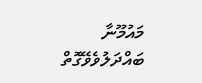މައުމޫނާ ބައްދަލުވެވޭގޮތް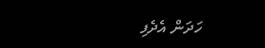ހަދަން އެދެފި